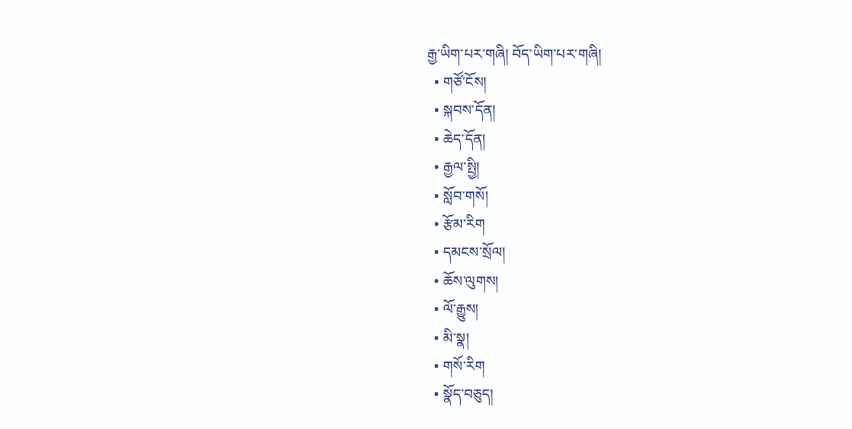རྒྱ་ཡིག་པར་གཞི། བོད་ཡིག་པར་གཞི།
  • གཙོ་ངོས།
  • སྐབས་དོན།
  • ཆེད་དོན།
  • རྒྱལ་སྤྱི།
  • སློབ་གསོ།
  • རྩོམ་རིག
  • དམངས་སྲོལ།
  • ཆོས་ལུགས།
  • ལོ་རྒྱུས།
  • མི་སྣ།
  • གསོ་རིག
  • སྣོད་བཅུད།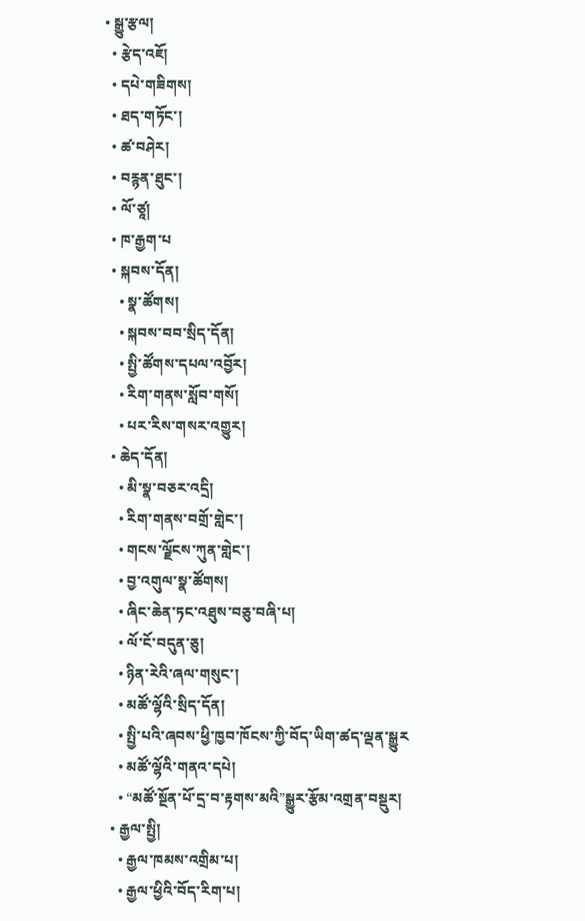• སྒྱུ་རྩལ།
  • རྩེད་འཇོ།
  • དཔེ་གཟིགས།
  • ཐད་གཏོང་།
  • ཚ་བཤེར།
  • བརྙན་ཐུང་།
  • ལོ་ཙཱ།
  • ཁ་རྒྱག་པ
  • སྐབས་དོན།
    • སྣ་ཚོགས།
    • སྐབས་བབ་སྲིད་དོན།
    • སྤྱི་ཚོགས་དཔལ་འབྱོར།
    • རིག་གནས་སློབ་གསོ།
    • པར་རིས་གསར་འགྱུར།
  • ཆེད་དོན།
    • མི་སྣ་བཅར་འདྲི།
    • རིག་གནས་བགྲོ་གླེང་།
    • གངས་ལྗོངས་ཀུན་གླེང་།
    • བྱ་འགུལ་སྣ་ཚོགས།
    • ཞིང་ཆེན་ཏང་འཐུས་བཅུ་བཞི་པ།
    • ལོ་ངོ་བདུན་ཅུ།
    • ཉིན་རེའི་ཞལ་གསུང་།
    • མཚོ་ལྷོའི་སྲིད་དོན།
    • སྤྱི་པའི་ཞབས་ཕྱི་ཁྱབ་ཁོངས་ཀྱི་བོད་ཡིག་ཚད་ལྡན་སྒྱུར
    • མཚོ་ལྷོའི་གནའ་དཔེ།
    • “མཚོ་སྔོན་པོ་དྲ་བ་རྟགས་མའི”སྒྱུར་རྩོམ་འགྲན་བསྡུར།
  • རྒྱལ་སྤྱི།
    • རྒྱལ་ཁམས་འགྲིམ་པ།
    • རྒྱལ་ཕྱིའི་བོད་རིག་པ།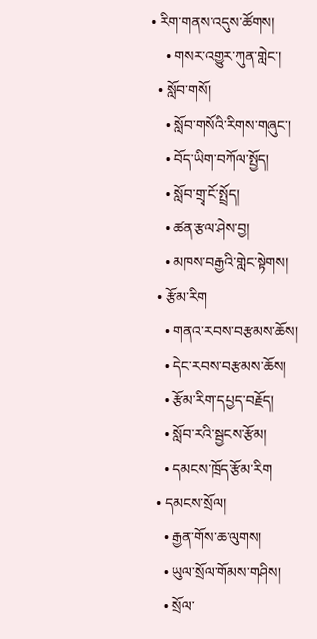• རིག་གནས་འདུས་ཚོགས།
    • གསར་འགྱུར་ཀུན་གླེང་།
  • སློབ་གསོ།
    • སློབ་གསོའི་རིགས་གཞུང་།
    • བོད་ཡིག་བཀོལ་སྤྱོད།
    • སློབ་གྲྭ་ངོ་སྤྲོད།
    • ཚན་རྩལ་ཤེས་བྱ།
    • མཁས་བརྒྱའི་གླེང་སྟེགས།
  • རྩོམ་རིག
    • གནའ་རབས་བརྩམས་ཆོས།
    • དེང་རབས་བརྩམས་ཆོས།
    • རྩོམ་རིག་དཔྱད་བརྗོད།
    • སློབ་རའི་སྦྱངས་རྩོམ།
    • དམངས་ཁྲོད་རྩོམ་རིག
  • དམངས་སྲོལ།
    • རྒྱན་གོས་ཆ་ལུགས།
    • ཡུལ་སྲོལ་གོམས་གཤིས།
    • སྲོལ་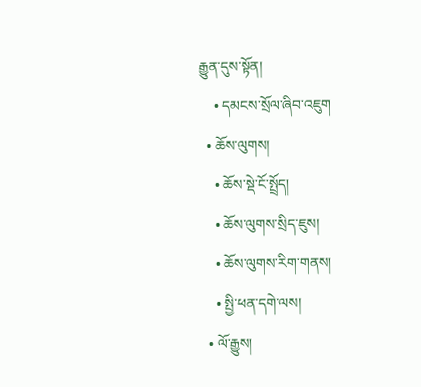རྒྱུན་དུས་སྟོན།
    • དམངས་སྲོལ་ཞིབ་འཇུག
  • ཆོས་ལུགས།
    • ཆོས་སྡེ་ངོ་སྤྲོད།
    • ཆོས་ལུགས་སྲིད་ཇུས།
    • ཆོས་ལུགས་རིག་གནས།
    • སྤྱི་ཕན་དགེ་ལས།
  • ལོ་རྒྱུས།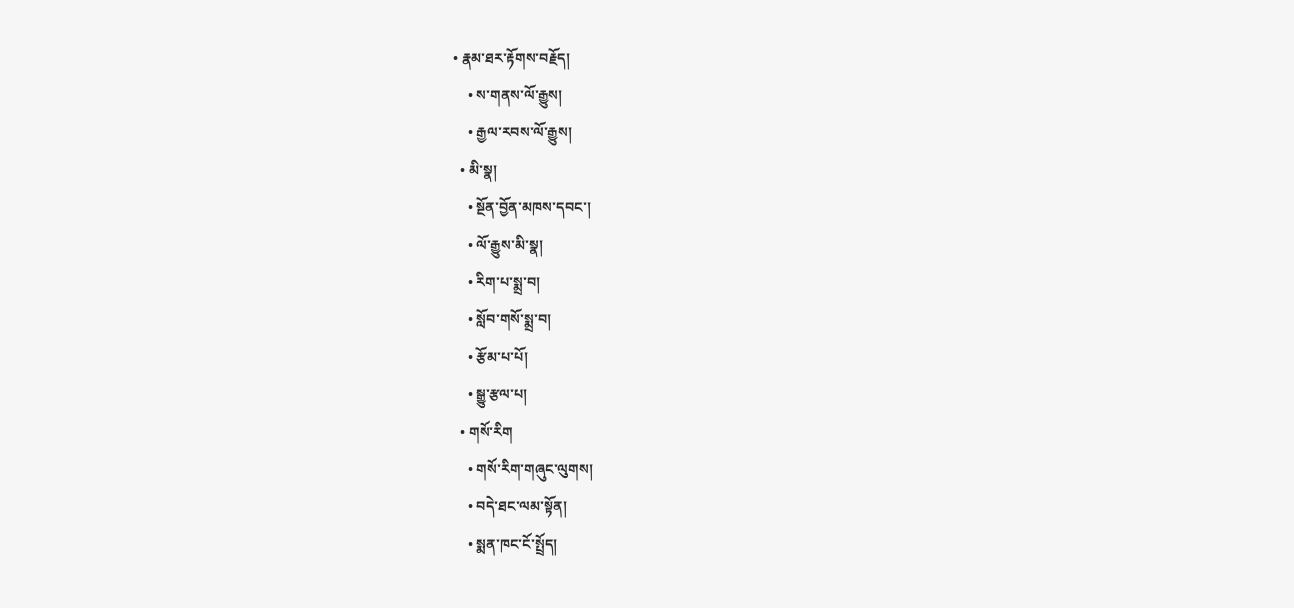• རྣམ་ཐར་རྟོགས་བརྗོད།
    • ས་གནས་ལོ་རྒྱུས།
    • རྒྱལ་རབས་ལོ་རྒྱུས།
  • མི་སྣ།
    • སྔོན་བྱོན་མཁས་དབང་།
    • ལོ་རྒྱུས་མི་སྣ།
    • རིག་པ་སྨྲ་བ།
    • སློབ་གསོ་སྨྲ་བ།
    • རྩོམ་པ་པོ།
    • སྒྱུ་རྩལ་པ།
  • གསོ་རིག
    • གསོ་རིག་གཞུང་ལུགས།
    • བདེ་ཐང་ལམ་སྟོན།
    • སྨན་ཁང་ངོ་སྤྲོད།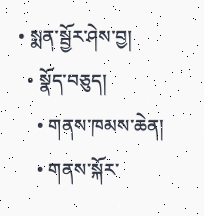• སྨན་སྦྱོར་ཤེས་བྱ།
  • སྣོད་བཅུད།
    • གནས་ཁམས་ཆེན།
    • གནས་སྐོར་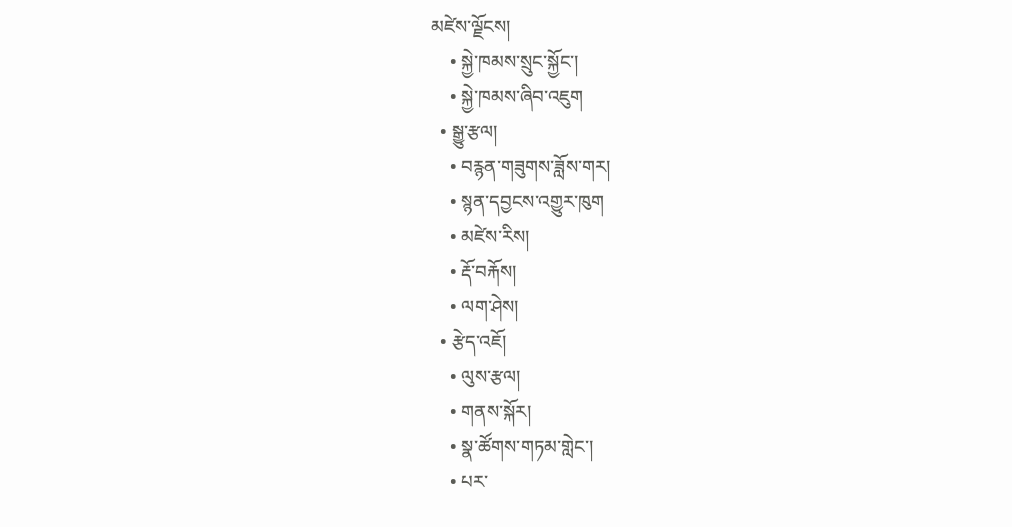མཛེས་ལྗོངས།
    • སྐྱེ་ཁམས་སྲུང་སྐྱོང་།
    • སྐྱེ་ཁམས་ཞིབ་འཇུག
  • སྒྱུ་རྩལ།
    • བརྙན་གཟུགས་ཟློས་གར།
    • སྙན་དབྱངས་འགྱུར་ཁུག
    • མཛེས་རིས།
    • རྡོ་བརྐོས།
    • ལག་ཤེས།
  • རྩེད་འཇོ།
    • ལུས་རྩལ།
    • གནས་སྐོར།
    • སྣ་ཚོགས་གཏམ་གླེང་།
    • པར་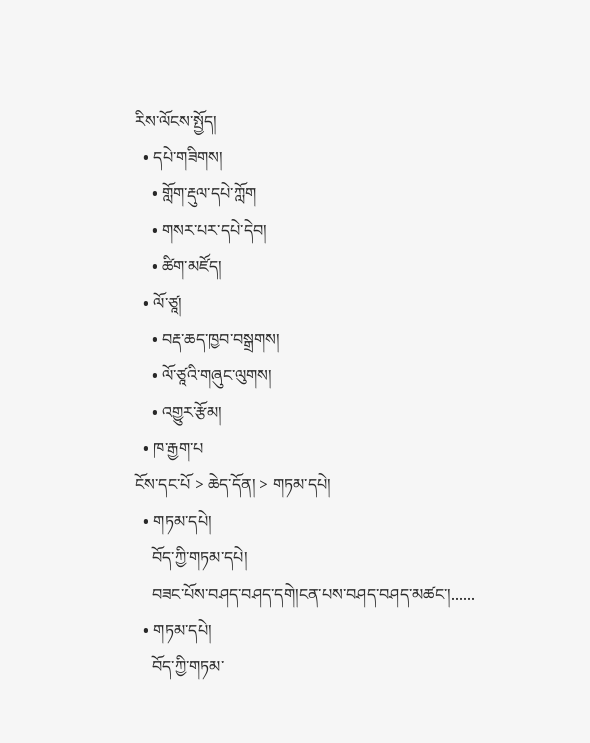རིས་ལོངས་སྤྱོད།
  • དཔེ་གཟིགས།
    • གློག་རྡུལ་དཔེ་ཀློག
    • གསར་པར་དཔེ་དེབ།
    • ཚིག་མཛོད།
  • ལོ་ཙཱ།
    • བརྡ་ཆད་ཁྱབ་བསྒྲགས།
    • ལོ་ཙཱའི་གཞུང་ལུགས།
    • འགྱུར་རྩོམ།
  • ཁ་རྒྱག་པ
ངོས་དང་པོ > ཆེད་དོན། > གཏམ་དཔེ།
  • གཏམ་དཔེ།
    བོད་ཀྱི་གཏམ་དཔེ།
    བཟང་པོས་བཤད་བཤད་དགེ།ངན་པས་བཤད་བཤད་མཚང་།......
  • གཏམ་དཔེ།
    བོད་ཀྱི་གཏམ་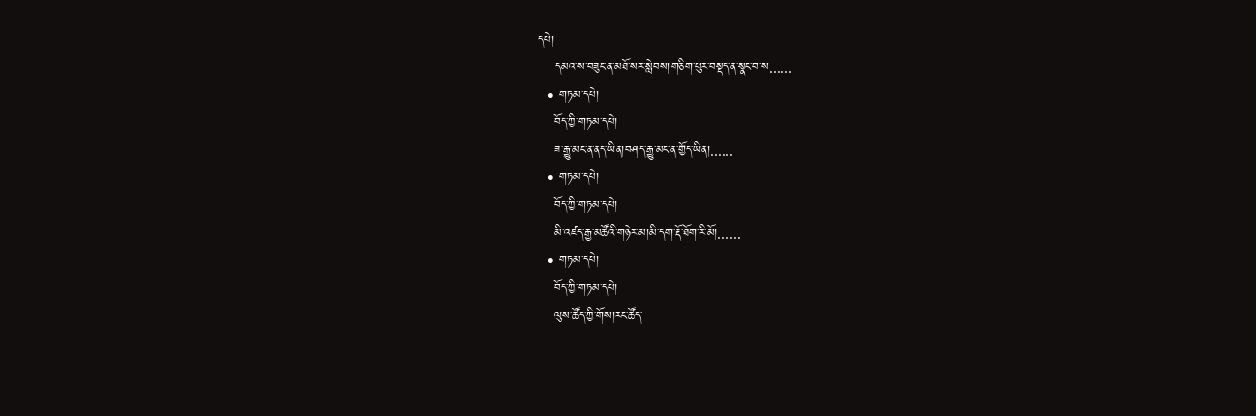དཔེ།
    དམའ་ས་བཟུང་ན་མཐོ་སར་སླེབས།གཅིག་པུར་བསྡད་ན་སྣང་བ་ས......
  • གཏམ་དཔེ།
    བོད་ཀྱི་གཏམ་དཔེ།
    ཟ་རྒྱུ་མང་ན་ནད་ཡིན།བཤད་རྒྱུ་མང་ན་གྱོད་ཡིན།......
  • གཏམ་དཔེ།
    བོད་ཀྱི་གཏམ་དཔེ།
    མི་འཛད་རྒྱ་མཚོའི་གཉེར་མ།མི་དག་རྡོ་ཐོག་རི་མོ།......
  • གཏམ་དཔེ།
    བོད་ཀྱི་གཏམ་དཔེ།
    ལུས་ཚོད་ཀྱི་གོས།རང་ཚོད་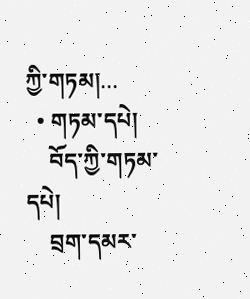ཀྱི་གཏམ།...
  • གཏམ་དཔེ།
    བོད་ཀྱི་གཏམ་དཔེ།
    བྲག་དམར་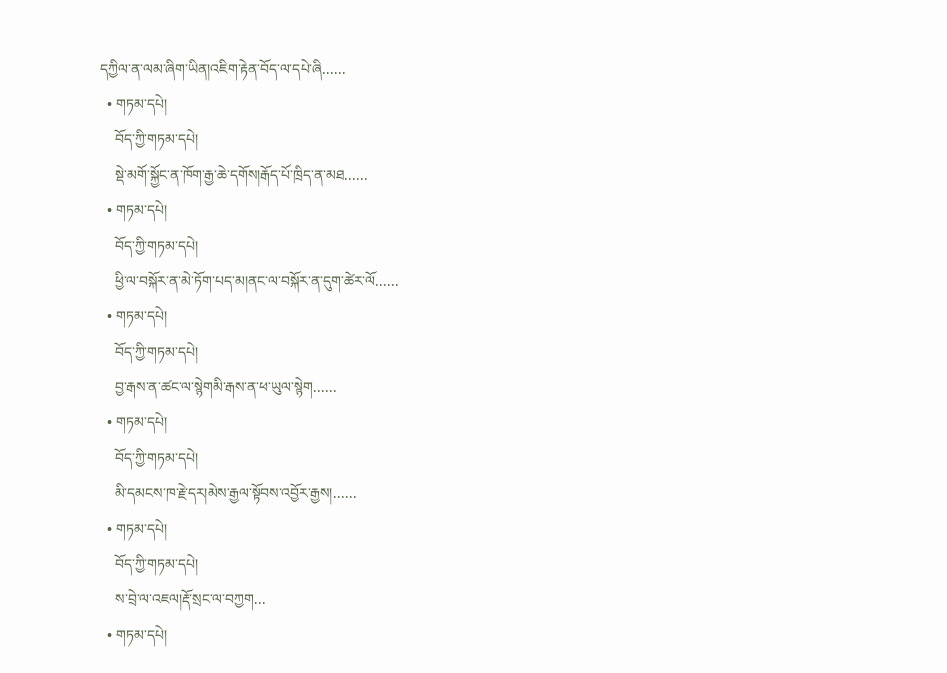དཀྱིལ་ན་ལམ་ཞིག་ཡིན།འཇིག་རྟེན་བོད་ལ་དཔེ་ཞི......
  • གཏམ་དཔེ།
    བོད་ཀྱི་གཏམ་དཔེ།
    སྡེ་མགོ་སྐྱོང་ན་ཁོག་རྒྱ་ཆེ་དགོས།རྒོད་པོ་ཁྲིད་ན་མཐ......
  • གཏམ་དཔེ།
    བོད་ཀྱི་གཏམ་དཔེ།
    ཕྱི་ལ་བསྐོར་ན་མེ་ཏོག་པད་མ།ནང་ལ་བསྐོར་ན་དུག་ཚེར་ལོ......
  • གཏམ་དཔེ།
    བོད་ཀྱི་གཏམ་དཔེ།
    བྱ་རྒས་ན་ཚང་ལ་སྙེགམི་རྒས་ན་ཕ་ཡུལ་སྙེག......
  • གཏམ་དཔེ།
    བོད་ཀྱི་གཏམ་དཔེ།
    མི་དམངས་ཁ་རྗེ་དར།མེས་རྒྱལ་སྟོབས་འབྱོར་རྒྱས།......
  • གཏམ་དཔེ།
    བོད་ཀྱི་གཏམ་དཔེ།
    ས་བྲེ་ལ་འཇལ།རྡོ་སྲང་ལ་བཀྱག...
  • གཏམ་དཔེ།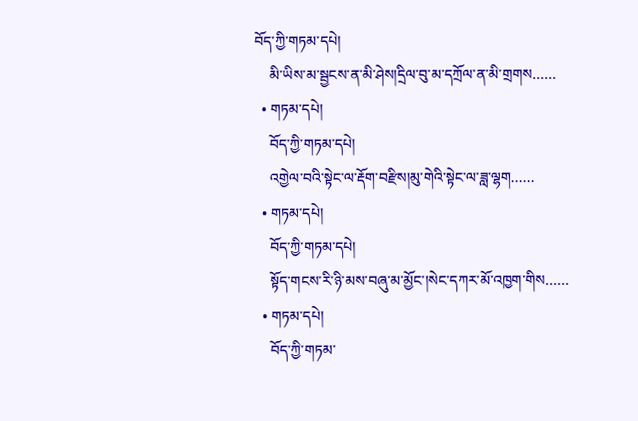བོད་ཀྱི་གཏམ་དཔེ།
    མི་ཡིས་མ་སྦྱངས་ན་མི་ཤེས།དྲིལ་བུ་མ་དཀྲོལ་ན་མི་གྲགས......
  • གཏམ་དཔེ།
    བོད་ཀྱི་གཏམ་དཔེ།
    འགྱེལ་བའི་སྟེང་ལ་རྡོག་བརྫིས།མུ་གེའི་སྟེང་ལ་ཟླ་ལྷག......
  • གཏམ་དཔེ།
    བོད་ཀྱི་གཏམ་དཔེ།
    སྟོད་གངས་རི་ཉི་མས་བཞུ་མ་མྱོང་།སེང་དཀར་མོ་འཁྱག་གིས......
  • གཏམ་དཔེ།
    བོད་ཀྱི་གཏམ་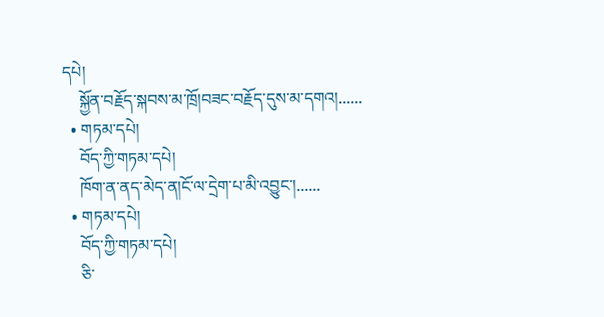དཔེ།
    སྐྱོན་བརྗོད་སྐབས་མ་ཁྲོ།བཟང་བརྗོད་དུས་མ་དགའ།......
  • གཏམ་དཔེ།
    བོད་ཀྱི་གཏམ་དཔེ།
    ཁོག་ན་ནད་མེད་ན།ངོ་ལ་དྲེག་པ་མི་འབྱུང་།......
  • གཏམ་དཔེ།
    བོད་ཀྱི་གཏམ་དཔེ།
    ཅི་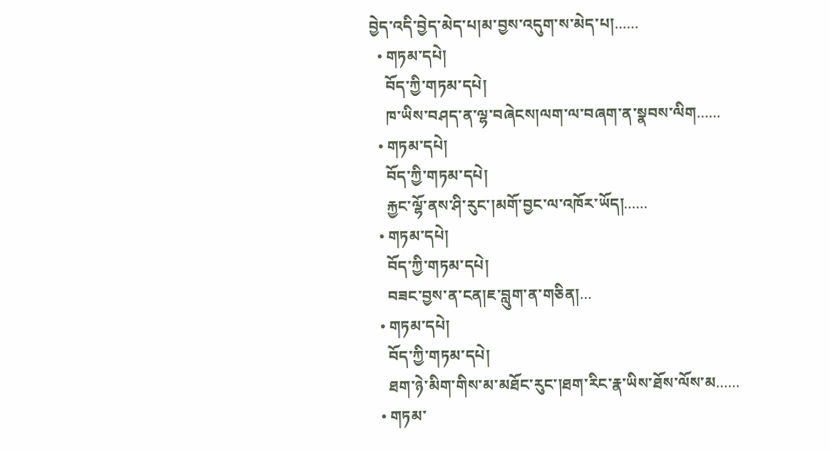བྱེད་འདི་བྱེད་མེད་པ།མ་བྱས་འདུག་ས་མེད་པ།......
  • གཏམ་དཔེ།
    བོད་ཀྱི་གཏམ་དཔེ།
    ཁ་ཡིས་བཤད་ན་ལྷ་བཞེངས།ལག་ལ་བཞག་ན་སྣབས་ལིག......
  • གཏམ་དཔེ།
    བོད་ཀྱི་གཏམ་དཔེ།
    རྐྱང་ལྷོ་ནས་ཤི་རུང་།མགོ་བྱང་ལ་འཁོར་ཡོད།......
  • གཏམ་དཔེ།
    བོད་ཀྱི་གཏམ་དཔེ།
    བཟང་བྱས་ན་ངན།ཇ་བླུག་ན་གཅིན།...
  • གཏམ་དཔེ།
    བོད་ཀྱི་གཏམ་དཔེ།
    ཐག་ཉེ་མིག་གིས་མ་མཐོང་རུང་།ཐག་རིང་རྣ་ཡིས་ཐོས་ལོས་མ......
  • གཏམ་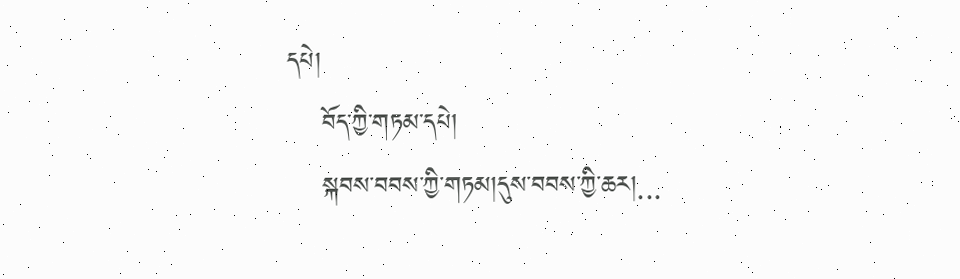དཔེ།
    བོད་ཀྱི་གཏམ་དཔེ།
    སྐབས་བབས་ཀྱི་གཏམ།དུས་བབས་ཀྱི་ཆར།...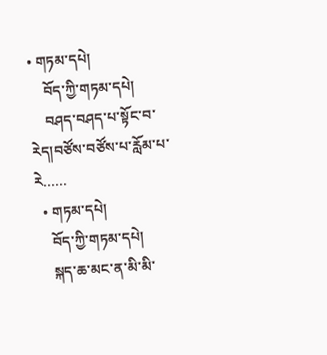• གཏམ་དཔེ།
    བོད་ཀྱི་གཏམ་དཔེ།
    བཤད་བཤད་པ་སྟོང་བ་རེད།བཙོས་བཙོས་པ་རློམ་པ་རེ......
  • གཏམ་དཔེ།
    བོད་ཀྱི་གཏམ་དཔེ།
    སྐད་ཆ་མང་ན་མི་མི་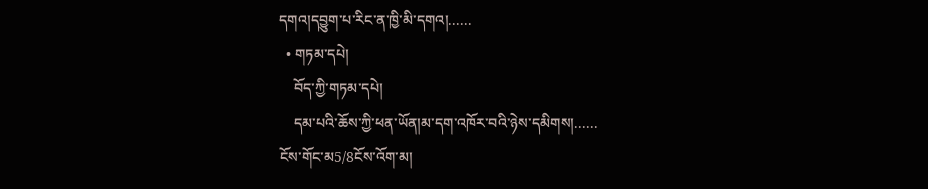དགའ།དབྱུག་པ་རིང་ན་ཁྱི་མི་དགའ།......
  • གཏམ་དཔེ།
    བོད་ཀྱི་གཏམ་དཔེ།
    དམ་པའི་ཆོས་ཀྱི་ཕན་ཡོན།མ་དག་འཁོར་བའི་ཉེས་དམིགས།......
ངོས་གོང་མ5/8ངོས་འོག་མ།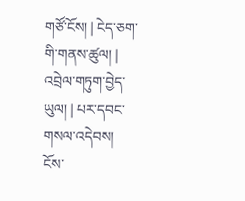གཙོ་ངོས། | ངེད་ཅག་གི་གནས་ཚུལ། | འབྲེལ་གཏུག་བྱེད་ཡུལ། | པར་དབང་གསལ་འདེབས།
ངོས་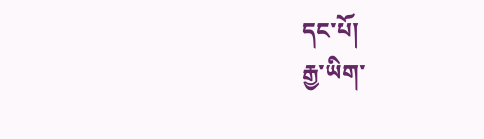དང་པོ།
རྒྱ་ཡིག་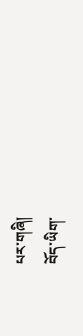པར་གཞི།
བོད་ཡིག་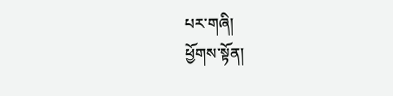པར་གཞི།
ཕྱོགས་སྟོན།